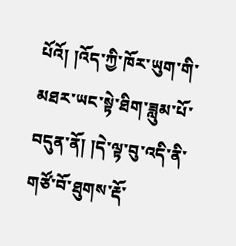པོའོ། །འོད་ཀྱི་ཁོར་ཡུག་གི་མཐར་ཡང་སྟེ་ཐིག་ཟླུམ་པོ་བདུན་ནོ། །དེ་ལྟ་བུ་འདི་ནི་གཙོ་བོ་ཐུགས་རྡོ་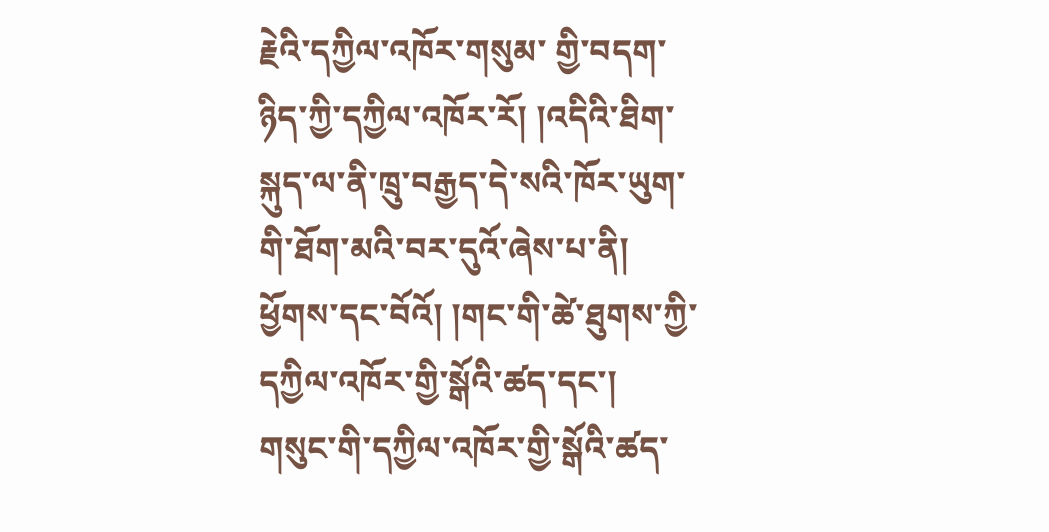རྗེའི་དཀྱིལ་འཁོར་གསུམ་ གྱི་བདག་ཉིད་ཀྱི་དཀྱིལ་འཁོར་རོ། །འདིའི་ཐིག་སྐུད་ལ་ནི་ཁྲུ་བརྒྱད་དེ་སའི་ཁོར་ཡུག་གི་ཐོག་མའི་བར་དུའོ་ཞེས་པ་ནི། ཕྱོགས་དང་བོའོ། །གང་གི་ཚེ་ཐུགས་ཀྱི་དཀྱིལ་འཁོར་གྱི་སྒོའི་ཚད་དང་། གསུང་གི་དཀྱིལ་འཁོར་གྱི་སྒོའི་ཚད་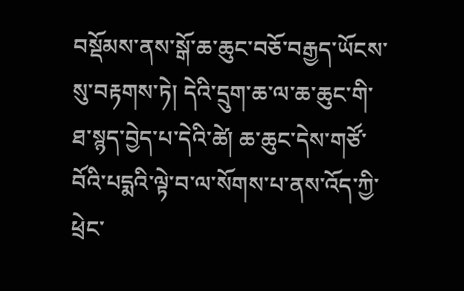བསྡོམས་ནས་སྒོ་ཆ་ཆུང་བཅོ་བརྒྱད་ཡོངས་སུ་བརྟགས་ཏེ། དེའི་དྲུག་ཆ་ལ་ཆ་ཆུང་གི་ཐ་སྙད་བྱེད་པ་དེའི་ཚེ། ཆ་ཆུང་དེས་གཙོ་བོའི་པདྨའི་ལྟེ་བ་ལ་སོགས་པ་ནས་འོད་ཀྱི་ཕྲེང་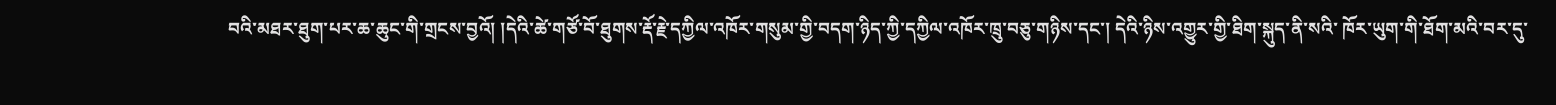བའི་མཐར་ཐུག་པར་ཆ་ཆུང་གི་གྲངས་བྱའོ། །དེའི་ཚེ་གཙོ་བོ་ཐུགས་རྡོ་རྗེ་དཀྱིལ་འཁོར་གསུམ་གྱི་བདག་ཉིད་ཀྱི་དཀྱིལ་འཁོར་ཁྲུ་བཅུ་གཉིས་དང་། དེའི་ཉིས་འགྱུར་གྱི་ཐིག་སྐུད་ནི་སའི་ ཁོར་ཡུག་གི་ཐོག་མའི་བར་དུ་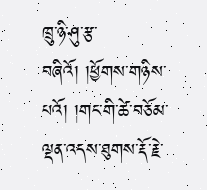ཁྲུ་ཉི་ཤུ་རྩ་བཞིའོ། །ཕྱོགས་གཉིས་པའོ། །གང་གི་ཚེ་བཅོམ་ལྡན་འདས་ཐུགས་རྡོ་རྗེ་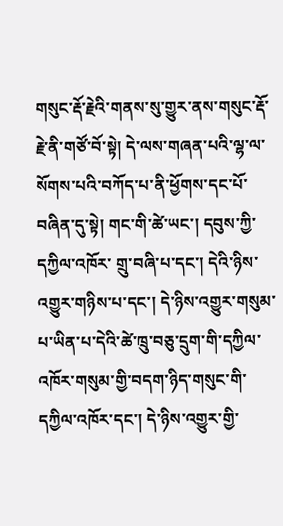གསུང་རྡོ་རྗེའི་གནས་སུ་གྱུར་ནས་གསུང་རྡོ་རྗེ་ནི་གཙོ་བོ་སྟེ། དེ་ལས་གཞན་པའི་ལྷ་ལ་སོགས་པའི་བཀོད་པ་ནི་ཕྱོགས་དང་པོ་བཞིན་དུ་སྟེ། གང་གི་ཚེ་ཡང་། དབུས་ཀྱི་དཀྱིལ་འཁོར་ གྲུ་བཞི་པ་དང་། དེའི་ཉིས་འགྱུར་གཉིས་པ་དང་། དེ་ཉིས་འགྱུར་གསུམ་པ་ཡིན་པ་དེའི་ཚེ་ཁྲུ་བཅུ་དྲུག་གི་དཀྱིལ་འཁོར་གསུམ་གྱི་བདག་ཉིད་གསུང་གི་དཀྱིལ་འཁོར་དང་། དེ་ཉིས་འགྱུར་གྱི་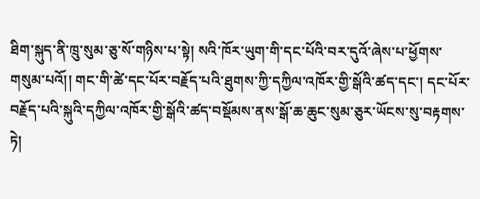ཐིག་སྐུད་ནི་ཁྲུ་སུམ་ཅུ་སོ་གཉིས་པ་སྟེ། སའི་ཁོར་ཡུག་གི་དང་པོའི་བར་དུའོ་ཞེས་པ་ཕྱོགས་གསུམ་པའོ།། གང་གི་ཚེ་དང་པོར་བརྗོད་པའི་ཐུགས་ཀྱི་དཀྱིལ་འཁོར་གྱི་སྒོའི་ཚད་དང་། དང་པོར་བརྗོད་པའི་སྐུའི་དཀྱིལ་འཁོར་གྱི་སྒོའི་ཚད་བསྡོམས་ནས་སྒོ་ཆ་ཆུང་སུམ་ཅུར་ཡོངས་སུ་བརྟགས་ཏེ།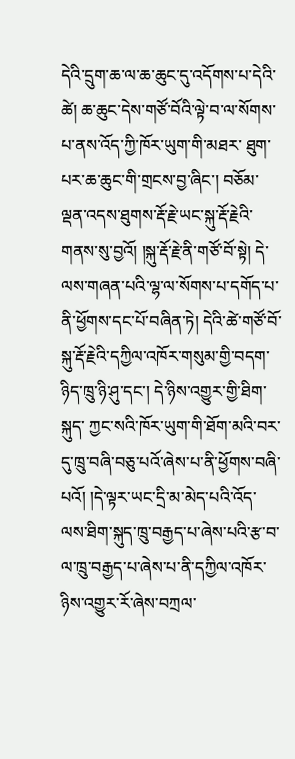དེའི་དྲུག་ཆ་ལ་ཆ་ཆུང་དུ་འདོགས་པ་དེའི་ཚེ། ཆ་ཆུང་དེས་གཙོ་བོའི་ལྟེ་བ་ལ་སོགས་པ་ནས་འོད་ཀྱི་ཁོར་ཡུག་གི་མཐར་ ཐུག་པར་ཆ་ཆུང་གི་གྲངས་བྱ་ཞིང་། བཅོམ་ལྡན་འདས་ཐུགས་རྡོ་རྗེ་ཡང་སྐུ་རྡོ་རྗེའི་གནས་སུ་བྱའོ། །སྐུ་རྡོ་རྗེ་ནི་གཙོ་བོ་སྟེ། དེ་ལས་གཞན་པའི་ལྷ་ལ་སོགས་པ་དགོད་པ་ནི་ཕྱོགས་དང་པོ་བཞིན་ཏེ། དེའི་ཚེ་གཙོ་བོ་སྐུ་རྡོ་རྗེའི་དཀྱིལ་འཁོར་གསུམ་གྱི་བདག་ཉིད་ཁྲུ་ཉི་ཤུ་དང་། དེ་ཉིས་འགྱུར་གྱི་ཐིག་སྐུད་ ཀྱང་སའི་ཁོར་ཡུག་གི་ཐོག་མའི་བར་དུ་ཁྲུ་བཞི་བཅུ་པའོ་ཞེས་པ་ནི་ཕྱོགས་བཞི་པའོ། །དེ་ལྟར་ཡང་དྲི་མ་མེད་པའི་འོད་ལས་ཐིག་སྐུད་ཁྲུ་བརྒྱད་པ་ཞེས་པའི་རྩ་བ་ལ་ཁྲུ་བརྒྱད་པ་ཞེས་པ་ནི་དཀྱིལ་འཁོར་ཉིས་འགྱུར་རོ་ཞེས་བཀྲལ་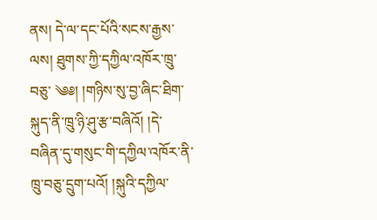ནས། དེ་ལ་དང་པོའི་སངས་རྒྱས་ལས། ཐུགས་ཀྱི་དཀྱིལ་འཁོར་ཁྲུ་བཅུ་ ༄༅། །གཉིས་སུ་བྱ་ཞིང་ཐིག་སྐུད་ནི་ཁྲུ་ཉི་ཤུ་རྩ་བཞིའོ། །དེ་བཞིན་དུ་གསུང་གི་དཀྱིལ་འཁོར་ནི་ཁྲུ་བཅུ་དྲུག་པའོ། །སྐུའི་དཀྱིལ་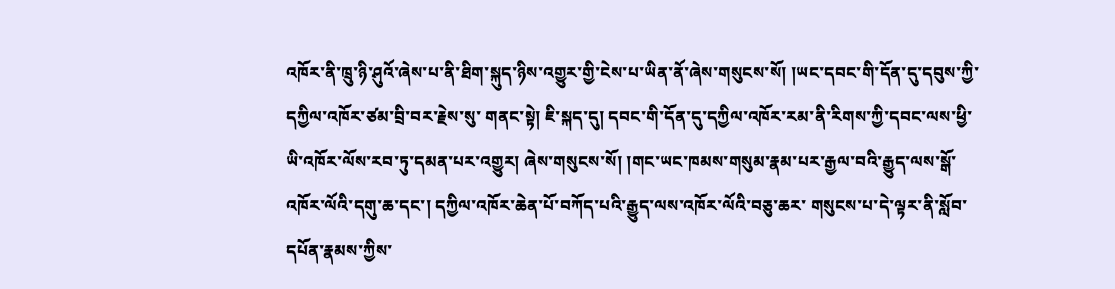འཁོར་ནི་ཁྲུ་ཉི་ཤུའོ་ཞེས་པ་ནི་ཐིག་སྐུད་ཉིས་འགྱུར་གྱི་ངེས་པ་ཡིན་ནོ་ཞེས་གསུངས་སོ། །ཡང་དབང་གི་དོན་དུ་དབུས་ཀྱི་དཀྱིལ་འཁོར་ཙམ་བྲི་བར་རྗེས་སུ་ གནང་སྟེ། ཇི་སྐད་དུ། དབང་གི་དོན་དུ་དཀྱིལ་འཁོར་རམ་ནི་རིགས་ཀྱི་དབང་ལས་ཕྱི་ཡི་འཁོར་ལོས་རབ་ཏུ་དམན་པར་འགྱུར། ཞེས་གསུངས་སོ། །གང་ཡང་ཁམས་གསུམ་རྣམ་པར་རྒྱལ་བའི་རྒྱུད་ལས་སྒོ་འཁོར་ལོའི་དགུ་ཆ་དང་། དཀྱིལ་འཁོར་ཆེན་པོ་བཀོད་པའི་རྒྱུད་ལས་འཁོར་ལོའི་བཅུ་ཆར་ གསུངས་པ་དེ་ལྟར་ནི་སློབ་དཔོན་རྣམས་ཀྱིས་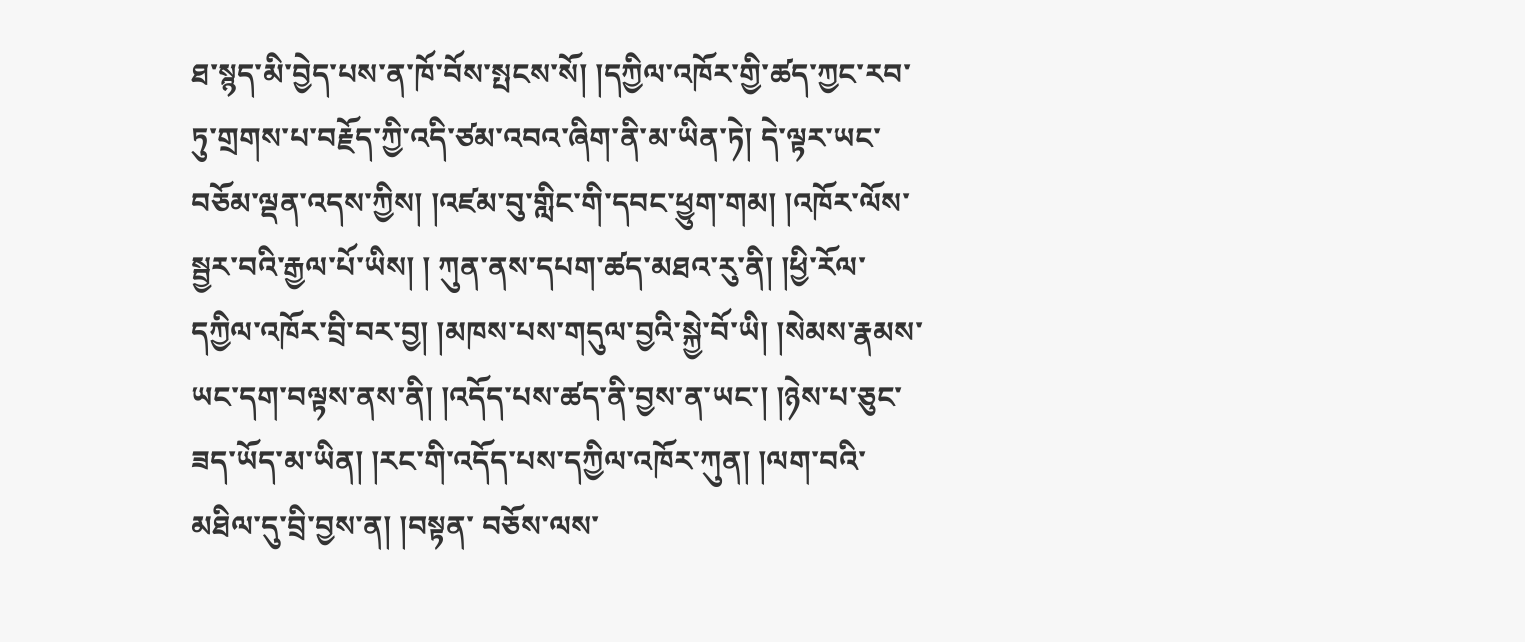ཐ་སྙད་མི་བྱེད་པས་ན་ཁོ་བོས་སྤངས་སོ། །དཀྱིལ་འཁོར་གྱི་ཚད་ཀྱང་རབ་ཏུ་གྲགས་པ་བརྗོད་ཀྱི་འདི་ཙམ་འབའ་ཞིག་ནི་མ་ཡིན་ཏེ། དེ་ལྟར་ཡང་བཅོམ་ལྡན་འདས་ཀྱིས། །འཛམ་བུ་གླིང་གི་དབང་ཕྱུག་གམ། །འཁོར་ལོས་སྦྱར་བའི་རྒྱལ་པོ་ཡིས། ། ཀུན་ནས་དཔག་ཚད་མཐའ་རུ་ནི། །ཕྱི་རོལ་དཀྱིལ་འཁོར་བྲི་བར་བྱ། །མཁས་པས་གདུལ་བྱའི་སྐྱེ་བོ་ཡི། །སེམས་རྣམས་ཡང་དག་བལྟས་ནས་ནི། །འདོད་པས་ཚད་ནི་བྱས་ན་ཡང་། །ཉེས་པ་ཅུང་ཟད་ཡོད་མ་ཡིན། །རང་གི་འདོད་པས་དཀྱིལ་འཁོར་ཀུན། །ལག་བའི་མཐིལ་དུ་བྲི་བྱས་ན། །བསྟན་ བཅོས་ལས་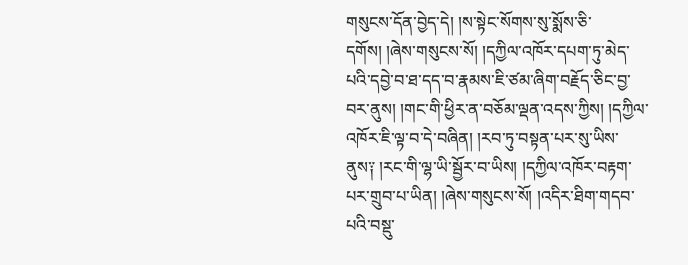གསུངས་དོན་བྱེད་དེ། །ས་སྟེང་སོགས་སུ་སྨོས་ཅི་དགོས། །ཞེས་གསུངས་སོ། །དཀྱིལ་འཁོར་དཔག་ཏུ་མེད་པའི་དབྱེ་བ་ཐ་དད་བ་རྣམས་ཇི་ཙམ་ཞིག་བརྗོད་ཅིང་བྱ་བར་ནུས། །གང་གི་ཕྱིར་ན་བཅོམ་ལྡན་འདས་ཀྱིས། །དཀྱིལ་འཁོར་ཇི་ལྟ་བ་དེ་བཞིན། །རབ་ཏུ་བསྟན་པར་སུ་ཡིས་ ནུས༑ །རང་གི་ལྷ་ཡི་སྦྱོར་བ་ཡིས། །དཀྱིལ་འཁོར་བརྟག་པར་གྲུབ་པ་ཡིན། །ཞེས་གསུངས་སོ། །འདིར་ཐིག་གདབ་པའི་བསྡུ་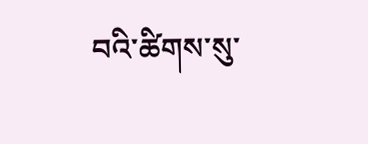བའི་ཚིགས་སུ་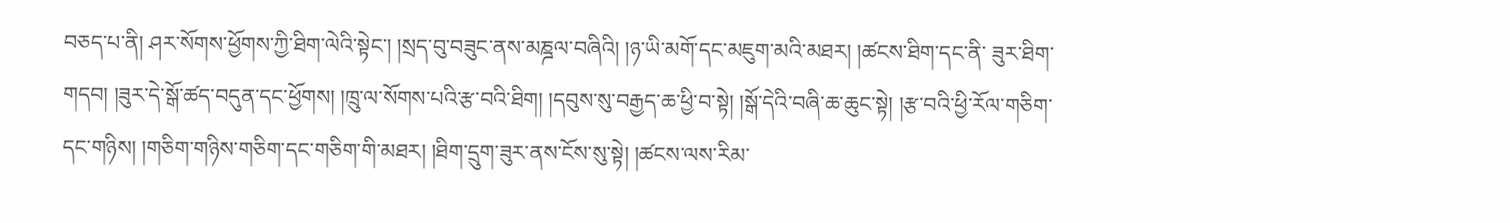བཅད་པ་ནི། ཤར་སོགས་ཕྱོགས་ཀྱི་ཐིག་ལེའི་སྟེང་། །སྲད་བུ་བཟུང་ནས་མཎྜལ་བཞིའི། །ཉ་ཡི་མགོ་དང་མཇུག་མའི་མཐར། །ཚངས་ཐིག་དང་ནི་ ཟུར་ཐིག་གདབ། །ཟུར་དེ་སྒོ་ཚད་བདུན་དང་ཕྱོགས། །ཁྲུ་ལ་སོགས་པའི་རྩ་བའི་ཐིག། །དབུས་སུ་བརྒྱད་ཆ་ཕྱི་བ་སྟེ། །སྒོ་དེའི་བཞི་ཆ་ཆུང་སྟེ། །རྩ་བའི་ཕྱི་རོལ་གཅིག་དང་གཉིས། །གཅིག་གཉིས་གཅིག་དང་གཅིག་གི་མཐར། །ཐིག་དྲུག་ཟུར་ནས་ངོས་སུ་སྟེ། །ཚངས་ལས་རིམ་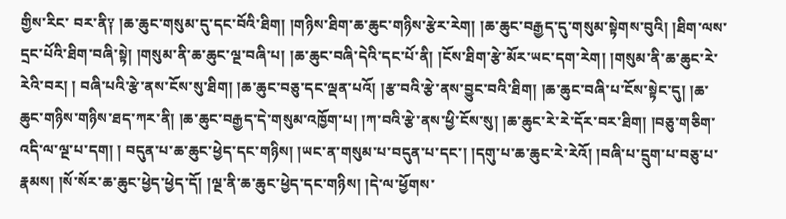གྱིས་རིང་ བར་ནི༑ །ཆ་ཆུང་གསུམ་དུ་དང་བོའི་ཐིག། །གཉིས་ཐིག་ཆ་ཆུང་གཉིས་རྩེར་རེག། །ཆ་ཆུང་བརྒྱད་དུ་གསུམ་སྟེགས་བུའི། །ཐིག་ལས་དྲང་པོའི་ཐིག་བཞི་སྟེ། །གསུམ་ནི་ཆ་ཆུང་ལྔ་བཞི་པ། །ཆ་ཆུང་བཞི་དེའི་དང་པོ་ནི། །ངོས་ཐིག་རྩེ་མོར་ཡང་དག་རེག། །གསུམ་ནི་ཆ་ཆུང་རེ་རེའི་བར། ། བཞི་པའི་རྩེ་ནས་ངོས་སུ་ཐིག། །ཆ་ཆུང་བཅུ་དང་ལྡན་པའོ། །རྩ་བའི་རྩེ་ནས་བྱུང་བའི་ཐིག། །ཆ་ཆུང་བཞི་པ་ངོས་སྟེང་དུ། །ཆ་ཆུང་གཉིས་གཉིས་ཐད་ཀར་ནི། །ཆ་ཆུང་བརྒྱད་དེ་གསུམ་འཁྱོག་པ། །ཀ་བའི་རྩེ་ནས་ཕྱི་ངོས་སུ། །ཆ་ཆུང་རེ་རེ་དོར་བར་ཐིག། །བཅུ་གཅིག་འདི་ལ་ལྔ་པ་དག། ། བདུན་པ་ཆ་ཆུང་ཕྱེད་དང་གཉིས། །ཡང་ན་གསུམ་པ་བདུན་པ་དང་། །དགུ་པ་ཆ་ཆུང་རེ་རེའོ། །བཞི་པ་དྲུག་པ་བཅུ་པ་རྣམས། །སོ་སོར་ཆ་ཆུང་ཕྱེད་ཕྱེད་དོ། །ལྔ་ནི་ཆ་ཆུང་ཕྱེད་དང་གཉིས། །དེ་ལ་ཕྱོགས་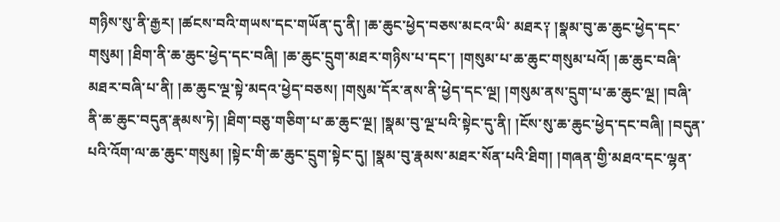གཉིས་སུ་ནི་རྒྱར། །ཚངས་བའི་གཡས་དང་གཡོན་དུ་ནི། །ཆ་ཆུང་ཕྱེད་བཅས་མངའ་ཡི་ མཐར༑ །སྣམ་བུ་ཆ་ཆུང་ཕྱེད་དང་གསུམ། །ཐིག་ནི་ཆ་ཆུང་ཕྱེད་དང་བཞི། །ཆ་ཆུང་དྲུག་མཐར་གཉིས་པ་དང་། །གསུམ་པ་ཆ་ཆུང་གསུམ་པའོ། །ཆ་ཆུང་བཞི་མཐར་བཞི་པ་ནི། །ཆ་ཆུང་ལྔ་སྟེ་མདའ་ཕྱེད་བཅས། །གསུམ་དོར་ནས་ནི་ཕྱེད་དང་ལྔ། །གསུམ་ནས་དྲུག་པ་ཆ་ཆུང་ལྔ། །བཞི་ ནི་ཆ་ཆུང་བདུན་རྣམས་ཏེ། །ཐིག་བཅུ་གཅིག་པ་ཆ་ཆུང་ལྔ། །སྣམ་བུ་ལྔ་པའི་སྟེང་དུ་ནི། །ངོས་སུ་ཆ་ཆུང་ཕྱེད་དང་བཞི། །བདུན་པའི་འོག་ལ་ཆ་ཆུང་གསུམ། །སྟེང་གི་ཆ་ཆུང་དྲུག་སྟེང་དུ། །སྣམ་བུ་རྣམས་མཐར་སོན་པའི་ཐིག། །གཞན་གྱི་མཐའ་དང་ལྷན་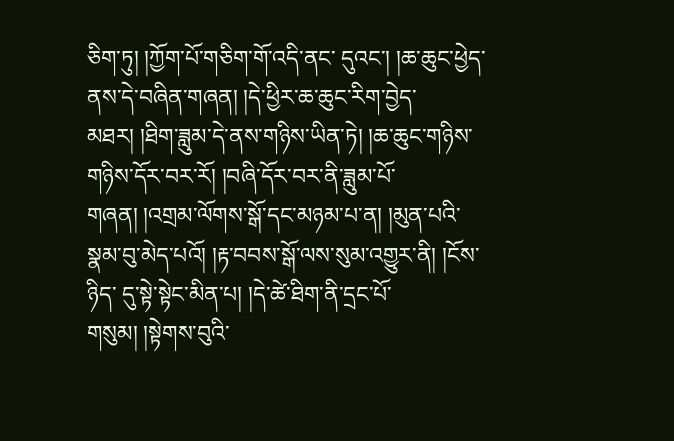ཅིག་ཏུ། །ཀྱོག་པོ་གཅིག་གོ་འདི་ནང་ དུའང་། །ཆ་ཆུང་ཕྱེད་ནས་དེ་བཞིན་གཞན། །དེ་ཕྱིར་ཆ་ཆུང་རིག་བྱེད་མཐར། །ཐིག་ཟླུམ་དེ་ནས་གཉིས་ཡིན་ཏེ། །ཆ་ཆུང་གཉིས་གཉིས་དོར་བར་རོ། །བཞི་དོར་བར་ནི་ཟླུམ་པོ་གཞན། །འགྲམ་ལོགས་སྒོ་དང་མཉམ་པ་ན། །མུན་པའི་སྣམ་བུ་མེད་པའོ། །རྟ་བབས་སྒོ་ལས་སུམ་འགྱུར་ནི། །ངོས་ཉིད་ དུ་སྟེ་སྟེང་མིན་པ། །དེ་ཚེ་ཐིག་ནི་དྲང་པོ་གསུམ། །སྟེགས་བུའི་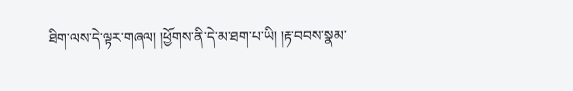ཐིག་ལས་དེ་ལྟར་གཞལ། །ཕྱོགས་ནི་དེ་མ་ཐག་པ་ཡི། །རྟ་བབས་སྣམ་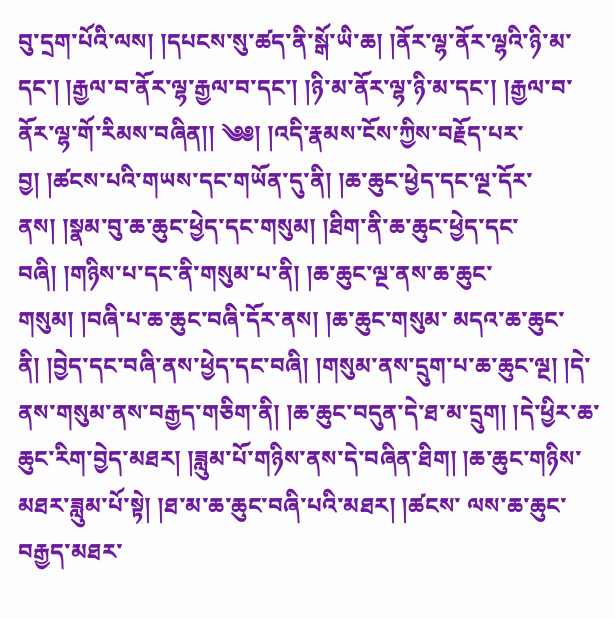བུ་དྲག་པོའི་ལས། །དཔངས་སུ་ཚད་ནི་སྒོ་ཡི་ཆ། །ནོར་ལྷ་ནོར་ལྷའི་ཉི་མ་དང་། །རྒྱལ་བ་ནོར་ལྷ་རྒྱལ་བ་དང་། །ཉི་མ་ནོར་ལྷ་ཉི་མ་དང་། །རྒྱལ་བ་ནོར་ལྷ་གོ་རིམས་བཞིན།། ༄༅། །འདི་རྣམས་ངོས་ཀྱིས་བརྗོད་པར་བྱ། །ཚངས་པའི་གཡས་དང་གཡོན་དུ་ནི། །ཆ་ཆུང་ཕྱེད་དང་ལྔ་དོར་ནས། །སྣམ་བུ་ཆ་ཆུང་ཕྱེད་དང་གསུམ། །ཐིག་ནི་ཆ་ཆུང་ཕྱེད་དང་བཞི། །གཉིས་པ་དང་ནི་གསུམ་པ་ནི། །ཆ་ཆུང་ལྔ་ནས་ཆ་ཆུང་གསུམ། །བཞི་པ་ཆ་ཆུང་བཞི་དོར་ནས། །ཆ་ཆུང་གསུམ་ མདའ་ཆ་ཆུང་ནི། །བྱེད་དང་བཞི་ནས་ཕྱེད་དང་བཞི། །གསུམ་ནས་དྲུག་པ་ཆ་ཆུང་ལྔ། །དེ་ནས་གསུམ་ནས་བརྒྱད་གཅིག་ནི། །ཆ་ཆུང་བདུན་དེ་ཐ་མ་དྲུག། །དེ་ཕྱིར་ཆ་ཆུང་རིག་བྱེད་མཐར། །ཟླུམ་པོ་གཉིས་ནས་དེ་བཞིན་ཐིག། །ཆ་ཆུང་གཉིས་མཐར་ཟླུམ་པོ་སྟེ། །ཐ་མ་ཆ་ཆུང་བཞི་པའི་མཐར། །ཚངས་ ལས་ཆ་ཆུང་བརྒྱད་མཐར་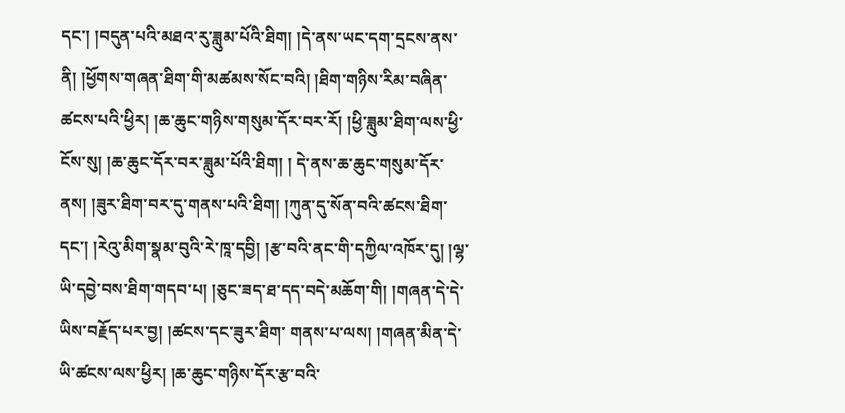དང་། །བདུན་པའི་མཐའ་རུ་ཟླུམ་པོའི་ཐིག། །དེ་ནས་ཡང་དག་དྲངས་ནས་ནི། །ཕྱོགས་གཞན་ཐིག་གི་མཚམས་སོང་བའི། །ཐིག་གཉིས་རིམ་བཞིན་ཚངས་པའི་ཕྱིར། །ཆ་ཆུང་གཉིས་གསུམ་དོར་བར་རོ། །ཕྱི་ཟླུམ་ཐིག་ལས་ཕྱི་ངོས་སུ། །ཆ་ཆུང་དོར་བར་ཟླུམ་པོའི་ཐིག། ། དེ་ནས་ཆ་ཆུང་གསུམ་དོར་ནས། །ཟུར་ཐིག་བར་དུ་གནས་པའི་ཐིག། །ཀུན་དུ་སོན་བའི་ཚངས་ཐིག་དང་། །རེའུ་མིག་སྣམ་བུའི་རེ་ཁཱ་དབྱི། །རྩ་བའི་ནང་གི་དཀྱིལ་འཁོར་དུ། །ལྷ་ཡི་དབྱེ་བས་ཐིག་གདབ་པ། །ཅུང་ཟད་ཐ་དད་བདེ་མཆོག་གི། །གཞན་དེ་དེ་ཡིས་བརྗོད་པར་བྱ། །ཚངས་དང་ཟུར་ཐིག་ གནས་པ་ལས། །གཞན་མིན་དེ་ཡི་ཚངས་ལས་ཕྱིར། །ཆ་ཆུང་གཉིས་དོར་རྩ་བའི་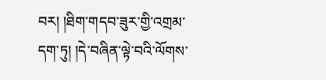བར། །ཐིག་གདབ་ཟུར་གྱི་འགྲམ་དག་ཏུ། །དེ་བཞིན་ལྟེ་བའི་ལོགས་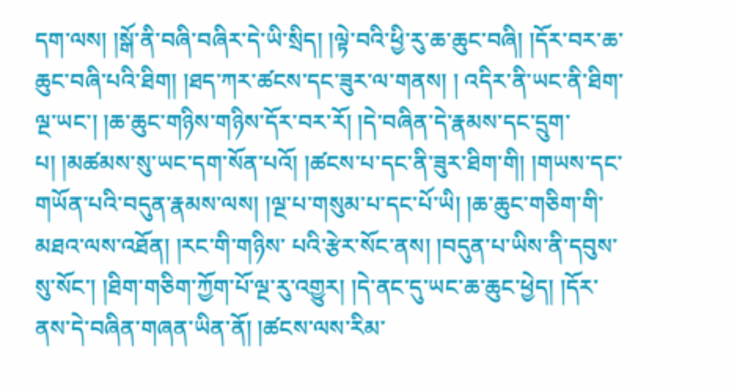དག་ལས། །སྒོ་ནི་བཞི་བཞིར་དེ་ཡི་སྲིད། །ལྟེ་བའི་ཕྱི་རུ་ཆ་ཆུང་བཞི། །དོར་བར་ཆ་ཆུང་བཞི་པའི་ཐིག། །ཐད་ཀར་ཚངས་དང་ཟུར་ལ་གནས། ། འདིར་ནི་ཡང་ནི་ཐིག་ལྔ་ཡང་། །ཆ་ཆུང་གཉིས་གཉིས་དོར་བར་རོ། །དེ་བཞིན་དེ་རྣམས་དང་དྲུག་པ། །མཚམས་སུ་ཡང་དག་སོན་པའོ། །ཚངས་པ་དང་ནི་ཟུར་ཐིག་གི། །གཡས་དང་གཡོན་པའི་བདུན་རྣམས་ལས། །ལྔ་པ་གསུམ་པ་དང་པོ་ཡི། །ཆ་ཆུང་གཅིག་གི་མཐའ་ལས་འཐོན། །རང་གི་གཉིས་ པའི་རྩེར་སོང་ནས། །བདུན་པ་ཡིས་ནི་དབུས་སུ་སོང་། །ཐིག་གཅིག་ཀྱོག་པོ་ལྔ་རུ་འགྱུར། །དེ་ནང་དུ་ཡང་ཆ་ཆུང་ཕྱེད། །དོར་ནས་དེ་བཞིན་གཞན་ཡིན་ནོ། །ཚངས་ལས་རིམ་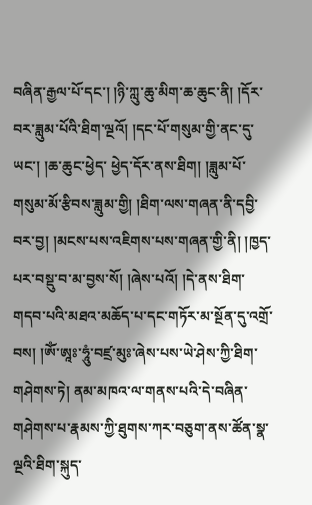བཞིན་རྒྱལ་པོ་དང་། །ཉི་ཀླུ་ཆུ་མིག་ཆ་ཆུང་ནི། །དོར་བར་ཟླུམ་པོའི་ཐིག་ལྔའོ། །དང་པོ་གསུམ་གྱི་ནང་དུ་ཡང་། །ཆ་ཆུང་ཕྱེད་ ཕྱེད་དོར་ནས་ཐིག། །ཟླུམ་པོ་གསུམ་མོ་རྩིབས་ཟླུམ་གྱི། །ཐིག་ལས་གཞན་ནི་དབྱི་བར་བྱ། །མངས་པས་འཇིགས་པས་གཞན་གྱི་ནི། །ཁྱད་པར་བསྡུ་བ་མ་བྱས་སོ། །ཞེས་པའོ། །དེ་ནས་ཐིག་གདབ་པའི་མཐའ་མཆོད་པ་དང་གཏོར་མ་སྔོན་དུ་འགྲོ་བས། །ཨོཾ་ཨཱཿ་ཧཱུཾ་བཛྲ་མུཿ་ཞེས་པས་ཡེ་ཤེས་ཀྱི་ཐིག་ གཤེགས་ཏེ། ནམ་མཁའ་ལ་གནས་པའི་དེ་བཞིན་གཤེགས་པ་རྣམས་ཀྱི་ཐུགས་ཀར་བཅུག་ནས་ཚོན་སྣ་ལྔའི་ཐིག་སྐུད་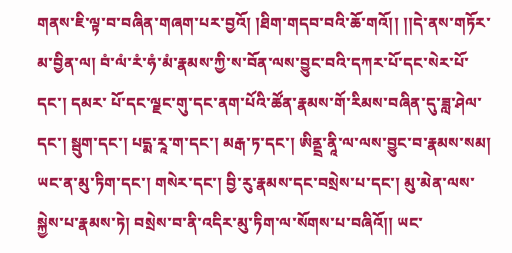གནས་ཇི་ལྟ་བ་བཞིན་གཞག་པར་བྱའོ། །ཐིག་གདབ་བའི་ཆོ་གའོ།། །།དེ་ནས་གཏོར་མ་བྱིན་ལ། བཾ་ལཾ་རཾ་ཧཾ་མཾ་རྣམས་ཀྱི་ས་བོན་ལས་བྱུང་བའི་དཀར་པོ་དང་སེར་པོ་དང་། དམར་ པོ་དང་ལྗང་གུ་དང་ནག་པོའི་ཚོན་རྣམས་གོ་རིམས་བཞིན་དུ་ཟླ་ཤེལ་དང་། སྦུག་དང་། པདྨ་རཱ་ག་དང་། མརྒ་ཏ་དང་། ཨིནྡྲ་ནཱི་ལ་ལས་བྱུང་བ་རྣམས་སམ། ཡང་ན་མུ་ཏིག་དང་། གསེར་དང་། བྱི་རུ་རྣམས་དང་བསྲེས་པ་དང་། མུ་མེན་ལས་སྐྱེས་པ་རྣམས་ཏེ། བསྲེས་བ་ནི་འདིར་མུ་ཏིག་ལ་སོགས་པ་བཞིའོ།། ཡང་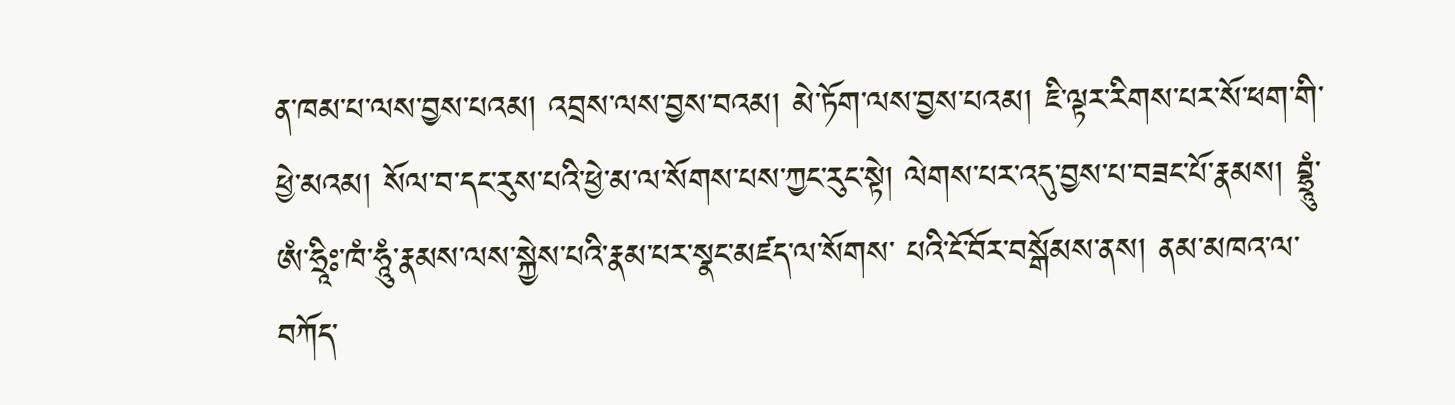ན་ཁམ་པ་ལས་བྱས་པའམ། འབྲས་ལས་བྱས་བའམ། མེ་ཏོག་ལས་བྱས་པའམ། ཇི་ལྟར་རིགས་པར་སོ་ཕག་གི་ཕྱེ་མའམ། སོལ་བ་དང་རུས་པའི་ཕྱེ་མ་ལ་སོགས་པས་ཀྱང་རུང་སྟེ། ལེགས་པར་འདུ་བྱས་པ་བཟང་པོ་རྣམས། བྷྲཱུཾ་ཨཾ་ཧྲཱིཿ་ཁཾ་ཧཱུཾ་རྣམས་ལས་སྐྱེས་པའི་རྣམ་པར་སྣང་མཛད་ལ་སོགས་ པའི་ངོ་བོར་བསྒོམས་ནས། ནམ་མཁའ་ལ་བཀོད་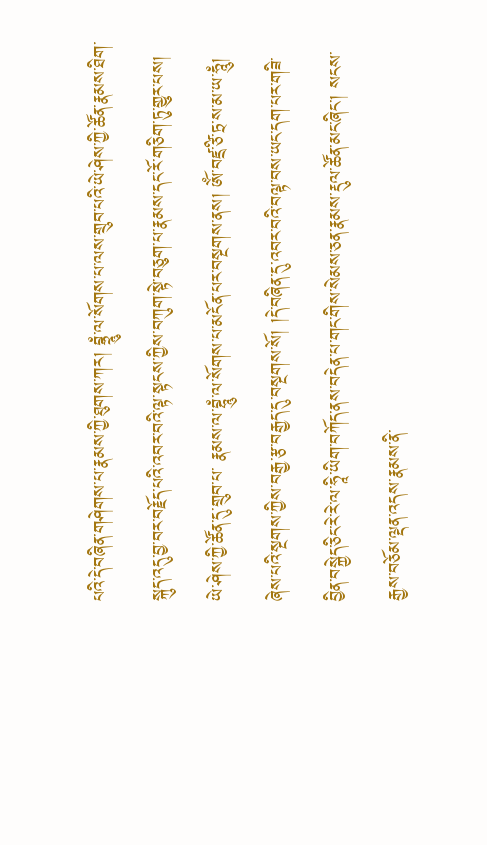པའི་དེ་བཞིན་གཤེགས་པ་རྣམས་ཀྱི་ཐུགས་ཀར། བྷྲཱུཾ་ལ་སོགས་པ་ལས་གྲུབ་པའི་ཡེ་ཤེས་ཀྱི་ཚོན་རྣམས་ཐིག་སྐུད་འདུ་བྱ་བར་བརྗོད་པའི་འབར་བའི་ལྟ་སྟངས་ཀྱིས་བཀུག་སྟེ་བཅུག་པ་རྣམས་དང་རོ་གཅིག་ཏུ་གྱུར་པས། ཡེ་ཤེས་ཀྱི་ཚོན་དུ་གྲུབ་པ་ རྣམས་ལ་བྷཱུཾ་ལ་སོགས་པ་མངོན་པར་བསྔགས་ནས། ཨོཾ་བཛྲ་ཙི་ཏྲ་ས་མ་ཡ་ཧཱུཾ། ཞེས་པའི་སྔགས་ཀྱིས་བརྒྱ་རྩ་བརྒྱད་དུ་བསྔགས་སོ། །དེ་བཞིན་དུ་འབར་བའི་བལྟ་བས་ཡང་དག་པར་གཟི་བྱིན་བསྐྱེད་ཅིང་རེ་རེ་ལ་ཧཱི་ཡིག་བཀོད་ནས་བདེན་པ་གང་གིས་སེམས་ཅན་རྣམས་རྡུལ་ཚོན་མང་ཞིང་། སངས་ རྒྱས་བཅོམ་ལྡན་འདས་རྣམས་ནི་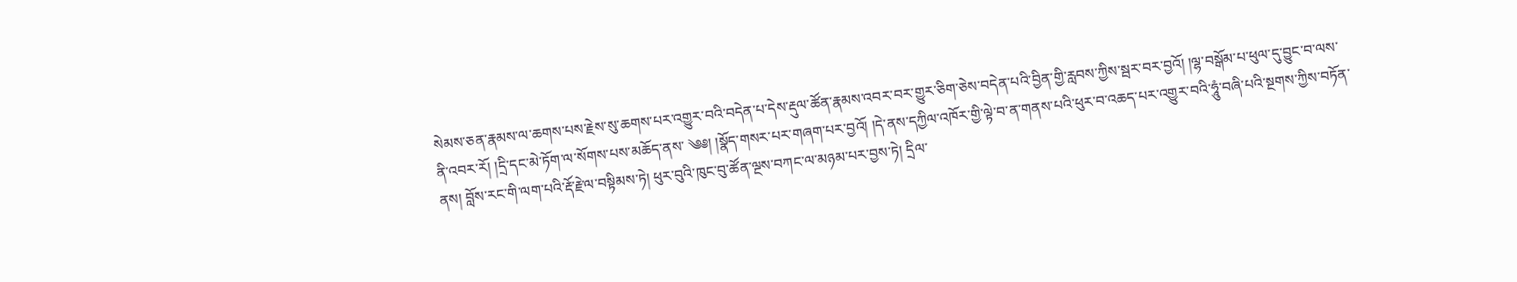སེམས་ཅན་རྣམས་ལ་ཆགས་པས་རྗེས་སུ་ཆགས་པར་འགྱུར་བའི་བདེན་པ་དེས་རྡུལ་ཚོན་རྣམས་འབར་བར་གྱུར་ཅིག་ཅེས་བདེན་པའི་བྱིན་གྱི་རླབས་ཀྱིས་སྦར་བར་བྱའོ། །ལྷ་བསྒོམ་པ་ཕུལ་དུ་བྱུང་བ་ལས་ནི་འབར་རོ། །དྲི་དང་མེ་ཏོག་ལ་སོགས་པས་མཆོད་ནས་ ༄༅། །སྣོད་གསར་པར་གཞག་པར་བྱའོ། །དེ་ནས་དཀྱིལ་འཁོར་གྱི་ལྟེ་བ་ན་གནས་པའི་ཕུར་བ་འཆད་པར་འགྱུར་བའི་ཧཱུཾ་བཞི་པའི་སྔགས་ཀྱིས་བཏོན་ནས། བློས་རང་གི་ལག་པའི་རྡོ་རྗེ་ལ་བསྟིམས་ཏེ། ཕུར་བུའི་ཁུང་བུ་ཚོན་ལྔས་བཀང་ལ་མཉམ་པར་བྱས་ཏེ། དྲིལ་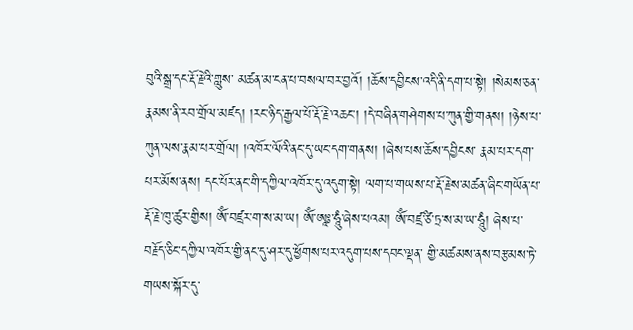བུའི་སྒྲ་དང་རྡོ་རྗེའི་གླུས་ མཚན་མ་ངན་པ་བསལ་བར་བྱའོ། །ཆོས་དབྱིངས་འདི་ནི་དག་པ་སྟེ། །སེམས་ཅན་རྣམས་ནི་རབ་གྲོལ་མཛད། །རང་ཉིད་རྒྱལ་པོ་རྡོ་རྗེ་འཆང་། །དེ་བཞིན་གཤེགས་པ་ཀུན་གྱི་གནས། །ཉེས་པ་ཀུན་ལས་རྣམ་པར་གྲོལ། །འཁོར་ལོའི་ནང་དུ་ཡང་དག་གནས། །ཞེས་པས་ཆོས་དབྱིངས་ རྣམ་པར་དག་པར་མོས་ནས། དང་པོར་ནང་གི་དཀྱིལ་འཁོར་དུ་འདུག་སྟེ། ལག་པ་གཡས་པ་རྡོ་རྗེས་མཚན་ཞིང་གཡོན་པ་རྡོ་རྗེ་ཁུ་ཚུར་གྱིས། ཨོཾ་བཛྲར་ག་ས་མ་ཡ། ཨོཾ་ཨཱཿ་ཧཱུཾ་ཞེས་པའམ། ཨོཾ་བཛྲ་ཙི་ཏྲ་ས་མ་ཡ་ཧཱུཾ། ཞེས་པ་བརྗོད་ཅིང་དཀྱིལ་འཁོར་གྱི་ནང་དུ་ཤར་དུ་ཕྱོགས་པར་འདུག་པས་དབང་ལྡན་ གྱི་མཚམས་ནས་བརྩམས་ཏེ་གཡས་སྐོར་དུ་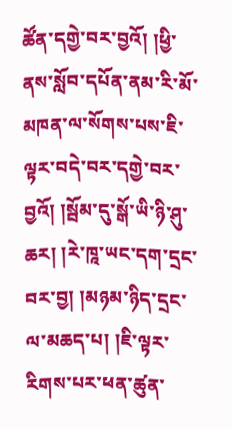ཚོན་དགྱེ་བར་བྱའོ། །ཕྱི་ནས་སློབ་དཔོན་ནམ་རི་མོ་མཁན་ལ་སོགས་པས་ཇི་ལྟར་བདེ་བར་དགྱེ་བར་བྱའོ། །སྦོམ་དུ་སྒོ་ཡི་ཉི་ཤུ་ཆར། །རེ་ཁཱ་ཡང་དག་དྲང་བར་བྱ། །མཉམ་ཉིད་དྲང་ལ་མཆད་པ། །ཇི་ལྟར་རིགས་པར་ཕན་ཚུན་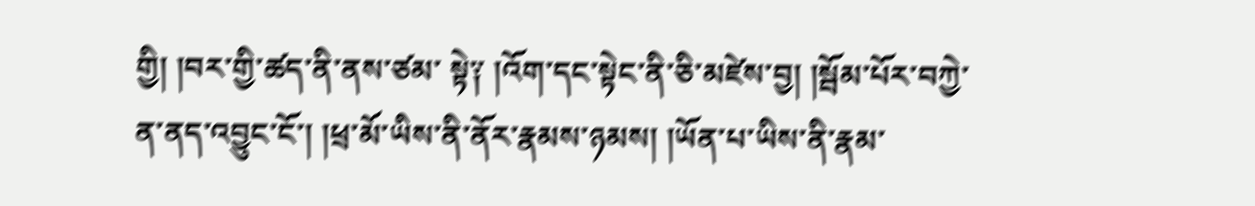གྱི། །བར་གྱི་ཚད་ནི་ནས་ཙམ་ སྟེ༑ །འོག་དང་སྟེང་ནི་ཅི་མཛེས་བྱ། །སྦོམ་པོར་བཀྱེ་ན་ནད་འབྱུང་ངོ་། །ཕྲ་མོ་ཡིས་ནི་ནོར་རྣམས་ཉམས། །ཡོན་པ་ཡིས་ནི་རྣམ་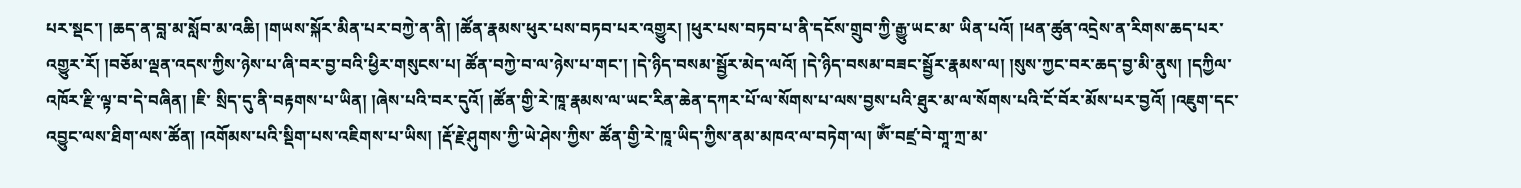པར་སྡང་། །ཆད་ན་བླ་མ་སློབ་མ་འཆི། །གཡས་སྐོར་མིན་པར་བཀྱེ་ན་ནི། །ཚོན་རྣམས་ཕུར་པས་བཏབ་པར་འགྱུར། །ཕུར་པས་བཏབ་པ་ནི་དངོས་གྲུབ་ཀྱི་རྒྱུ་ཡང་མ་ ཡིན་པའོ། །ཕན་ཚུན་འདྲེས་ན་རིགས་ཆད་པར་འགྱུར་རོ། །བཅོམ་ལྡན་འདས་ཀྱིས་ཉེས་པ་ཞི་བར་བྱ་བའི་ཕྱིར་གསུངས་པ། ཚོན་བཀྱེ་བ་ལ་ཉེས་པ་གང་། །དེ་ཉིད་བསམ་སྦྱོར་མེད་ལའོ། །དེ་ཉིད་བསམ་བཟང་སྦྱོར་རྣམས་ལ། །སུས་ཀྱང་བར་ཆད་བྱ་མི་ནུས། །དཀྱིལ་འཁོར་རྫི་ལྟ་བ་དེ་བཞིན། །ཇི་ སྲིད་དུ་ནི་བརྟགས་པ་ཡིན། །ཞེས་པའི་བར་དུའོ། །ཚོན་གྱི་རེ་ཁཱ་རྣམས་ལ་ཡང་རིན་ཆེན་དཀར་པོ་ལ་སོགས་པ་ལས་བྱས་པའི་ཐུར་མ་ལ་སོགས་པའི་ངོ་བོར་མོས་པར་བྱའོ། །འཇུག་དང་འབྱུང་ལས་ཐིག་ལས་ཚོན། །འགོམས་པའི་སྡིག་པས་འཇིགས་པ་ཡིས། །རྡོ་རྗེ་ཤུགས་ཀྱི་ཡེ་ཤེས་ཀྱིས་ ཚོན་གྱི་རེ་ཁཱ་ཡིད་ཀྱིས་ནམ་མཁའ་ལ་བཏེག་ལ། ཨོཾ་བཛྲ་བེ་གཱ་ཀྲ་མ་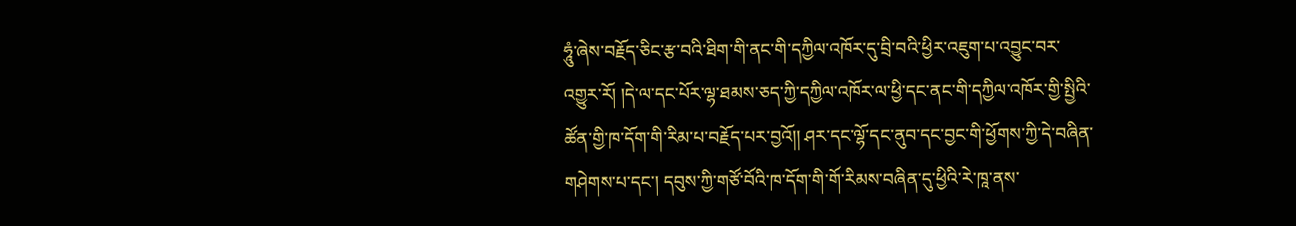ཧཱུཾ་ཞེས་བརྗོད་ཅིང་རྩ་བའི་ཐིག་གི་ནང་གི་དཀྱིལ་འཁོར་དུ་བྲི་བའི་ཕྱིར་འཇུག་པ་འབྱུང་བར་འགྱུར་རོ། །དེ་ལ་དང་པོར་ལྷ་ཐམས་ཅད་ཀྱི་དཀྱིལ་འཁོར་ལ་ཕྱི་དང་ནང་གི་དཀྱིལ་འཁོར་གྱི་སྤྱིའི་ཚོན་གྱི་ཁ་དོག་གི་རིམ་པ་བརྗོད་པར་བྱའོ།། ཤར་དང་ལྷོ་དང་ནུབ་དང་བྱང་གི་ཕྱོགས་ཀྱི་དེ་བཞིན་གཤེགས་པ་དང་། དབུས་ཀྱི་གཙོ་བོའི་ཁ་དོག་གི་གོ་རིམས་བཞིན་དུ་ཕྱིའི་རེ་ཁཱ་ནས་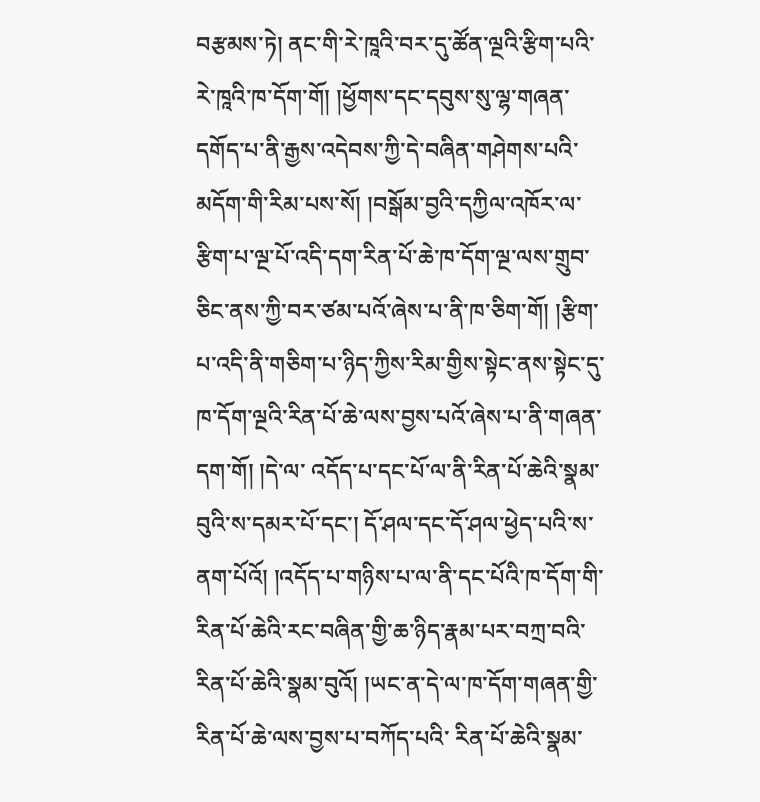བརྩམས་ཏེ། ནང་གི་རེ་ཁཱའི་བར་དུ་ཚོན་ལྔའི་རྩིག་པའི་རེ་ཁཱའི་ཁ་དོག་གོ། །ཕྱོགས་དང་དབུས་སུ་ལྷ་གཞན་དགོད་པ་ནི་རྒྱས་འདེབས་ཀྱི་དེ་བཞིན་གཤེགས་པའི་ མདོག་གི་རིམ་པས་སོ། །བསྒོམ་བྱའི་དཀྱིལ་འཁོར་ལ་རྩིག་པ་ལྔ་པོ་འདི་དག་རིན་པོ་ཆེ་ཁ་དོག་ལྔ་ལས་གྲུབ་ཅིང་ནས་ཀྱི་བར་ཙམ་པའོ་ཞེས་པ་ནི་ཁ་ཅིག་གོ། །རྩིག་པ་འདི་ནི་གཅིག་པ་ཉིད་ཀྱིས་རིམ་གྱིས་སྟེང་ནས་སྟེང་དུ་ཁ་དོག་ལྔའི་རིན་པོ་ཆེ་ལས་བྱས་པའོ་ཞེས་པ་ནི་གཞན་དག་གོ། །དེ་ལ་ འདོད་པ་དང་པོ་ལ་ནི་རིན་པོ་ཆེའི་སྣམ་བུའི་ས་དམར་པོ་དང་། དོ་ཤལ་དང་དོ་ཤལ་ཕྱེད་པའི་ས་ནག་པོའོ། །འདོད་པ་གཉིས་པ་ལ་ནི་དང་པོའི་ཁ་དོག་གི་རིན་པོ་ཆེའི་རང་བཞིན་གྱི་ཆ་ཉིད་རྣམ་པར་བཀྲ་བའི་རིན་པོ་ཆེའི་སྣམ་བུའོ། །ཡང་ན་དེ་ལ་ཁ་དོག་གཞན་གྱི་རིན་པོ་ཆེ་ལས་བྱས་པ་བཀོད་པའི་ རིན་པོ་ཆེའི་སྣམ་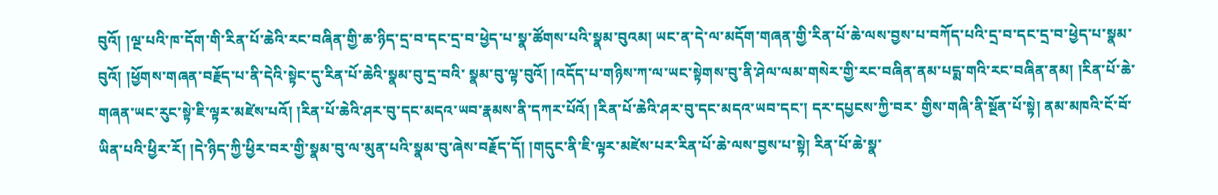བུའོ། །ལྔ་པའི་ཁ་དོག་གི་རིན་པོ་ཆེའི་རང་བཞིན་གྱི་ཆ་ཉིད་དྲ་བ་དང་དྲ་བ་ཕྱེད་པ་སྣ་ཚོགས་པའི་སྣམ་བུའམ། ཡང་ན་དེ་ལ་མདོག་གཞན་གྱི་རིན་པོ་ཆེ་ལས་བྱས་པ་བཀོད་པའི་དྲ་བ་དང་དྲ་བ་ཕྱེད་པ་སྣམ་བུའོ། །ཕྱོགས་གཞན་བརྗོད་པ་ནི་དེའི་སྟེང་དུ་རིན་པོ་ཆེའི་སྣམ་བུ་དྲ་བའི་ སྣམ་བུ་ལྟ་བུའོ། །འདོད་པ་གཉིས་ཀ་ལ་ཡང་སྟེགས་བུ་ནི་ཤེལ་ལམ་གསེར་གྱི་རང་བཞིན་ནམ་པདྨ་གའི་རང་བཞིན་ནམ། །རིན་པོ་ཆེ་གཞན་ཡང་རུང་སྟེ་ཇི་ལྟར་མཛེས་པའོ། །རིན་པོ་ཆེའི་ཤར་བུ་དང་མདའ་ཡབ་རྣམས་ནི་དཀར་པོའོ། །རིན་པོ་ཆེའི་ཤར་བུ་དང་མདའ་ཡབ་དང་། དར་དཔྱངས་ཀྱི་བར་ གྱིས་གཞི་ནི་སྔོན་པོ་སྟེ། ནམ་མཁའི་ངོ་བོ་ཡིན་པའི་ཕྱིར་རོ། །དེ་ཉིད་ཀྱི་ཕྱིར་བར་གྱི་སྣམ་བུ་ལ་མུན་པའི་སྣམ་བུ་ཞེས་བརྗོད་དོ། །གདུང་ནི་ཇི་ལྟར་མཛེས་པར་རིན་པོ་ཆེ་ལས་བྱས་པ་སྟེ། རིན་པོ་ཆེ་སྣ་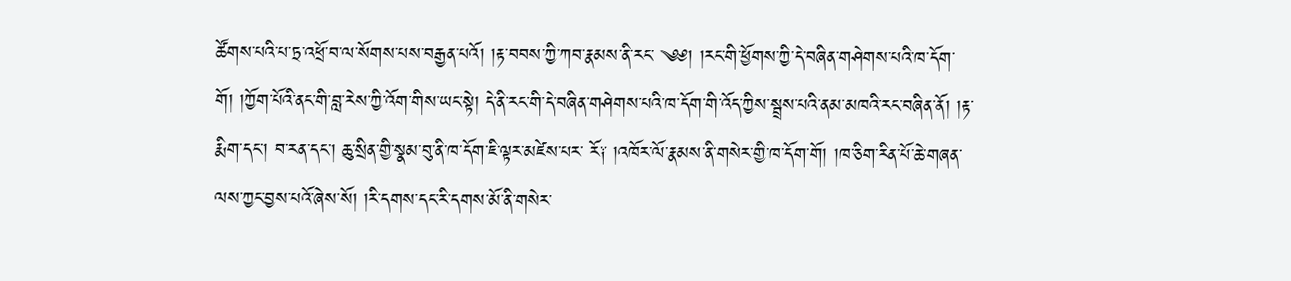ཚོགས་པའི་པ་ཏྲ་འཕྲོ་བ་ལ་སོགས་པས་བརྒྱན་པའོ། །རྟ་བབས་ཀྱི་ཀབ་རྣམས་ནི་རང་ ༄༅། །རང་གི་ཕྱོགས་ཀྱི་དེ་བཞིན་གཤེགས་པའི་ཁ་དོག་གོ། །ཀྱོག་པོའི་ནང་གི་བླ་རེས་ཀྱི་འོག་གིས་ཡང་སྟེ། དེ་ནི་རང་གི་དེ་བཞིན་གཤེགས་པའི་ཁ་དོག་གི་འོད་ཀྱིས་སྦྲས་པའི་ནམ་མཁའི་རང་བཞིན་ནོ། །རྟ་རྨིག་དང་། བ་རན་དང་། ཆུ་སྲིན་གྱི་སྣམ་བུ་ནི་ཁ་དོག་ཇི་ལྟར་མཛེས་པར་ རོ༑ །འཁོར་ལོ་རྣམས་ནི་གསེར་གྱི་ཁ་དོག་གོ། །ཁ་ཅིག་རིན་པོ་ཆེ་གཞན་ལས་ཀྱང་བྱས་པའོ་ཞེས་སོ། །རི་དགས་དང་རི་དགས་མོ་ནི་གསེར་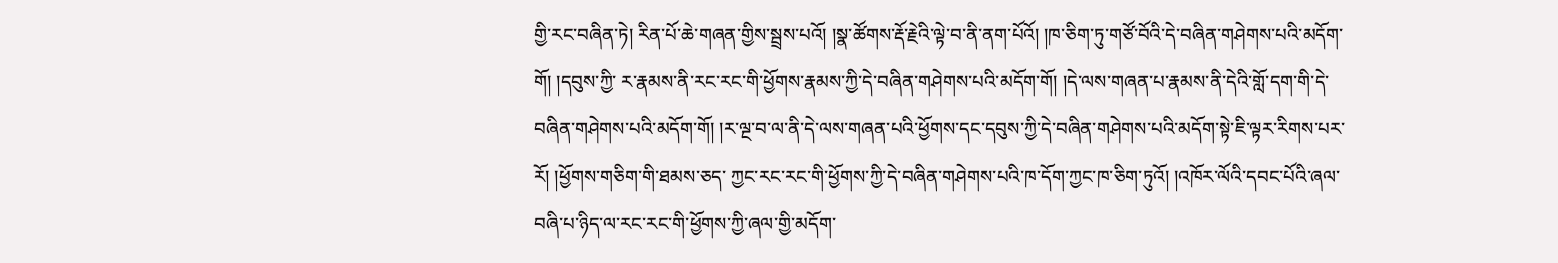གྱི་རང་བཞིན་ཏེ། རིན་པོ་ཆེ་གཞན་གྱིས་སྦྲས་པའོ། །སྣ་ཚོགས་རྡོ་རྗེའི་ལྟེ་བ་ནི་ནག་པོའོ། །ཁ་ཅིག་ཏུ་གཙོ་བོའི་དེ་བཞིན་གཤེགས་པའི་མདོག་གོ། །དབུས་ཀྱི་ ར་རྣམས་ནི་རང་རང་གི་ཕྱོགས་རྣམས་ཀྱི་དེ་བཞིན་གཤེགས་པའི་མདོག་གོ། །དེ་ལས་གཞན་པ་རྣམས་ནི་དེའི་གློ་དག་གི་དེ་བཞིན་གཤེགས་པའི་མདོག་གོ། །ར་ལྔ་བ་ལ་ནི་དེ་ལས་གཞན་པའི་ཕྱོགས་དང་དབུས་ཀྱི་དེ་བཞིན་གཤེགས་པའི་མདོག་སྟེ་ཇི་ལྟར་རིགས་པར་རོ། །ཕྱོགས་གཅིག་གི་ཐམས་ཅད་ ཀྱང་རང་རང་གི་ཕྱོགས་ཀྱི་དེ་བཞིན་གཤེགས་པའི་ཁ་དོག་ཀྱང་ཁ་ཅིག་ཏུའོ། །འཁོར་ལོའི་དབང་པོའི་ཞལ་བཞི་པ་ཉིད་ལ་རང་རང་གི་ཕྱོགས་ཀྱི་ཞལ་གྱི་མདོག་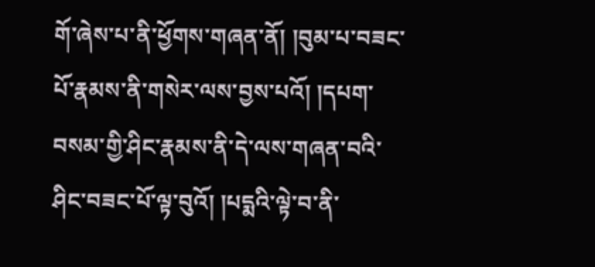གོ་ཞེས་པ་ནི་ཕྱོགས་གཞན་ནོ། །བུམ་པ་བཟང་པོ་རྣམས་ནི་གསེར་ལས་བྱས་པའོ། །དཔག་བསམ་གྱི་ཤིང་རྣམས་ནི་དེ་ལས་གཞན་བའི་ ཤིང་བཟང་པོ་ལྟ་བུའོ། །པདྨའི་ལྟེ་བ་ནི་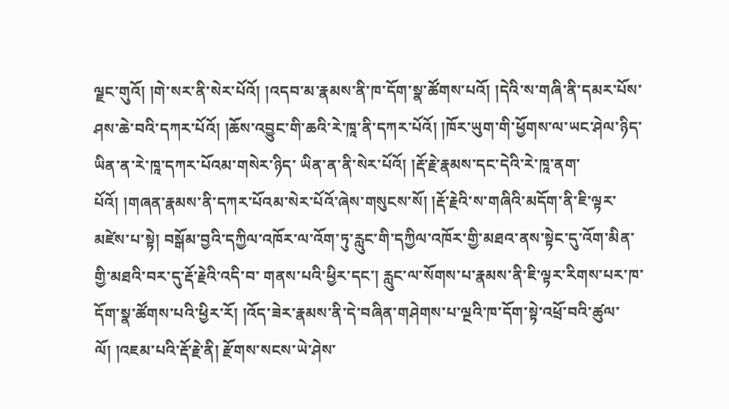ལྗང་གུའོ། །གེ་སར་ནི་སེར་པོའོ། །འདབ་མ་རྣམས་ནི་ཁ་དོག་སྣ་ཚོགས་པའོ། །དེའི་ས་གཞི་ནི་དམར་པོས་ཤས་ཆེ་བའི་དཀར་པོའོ། །ཆོས་འབྱུང་གི་ཆའི་རེ་ཁཱ་ནི་དཀར་པོའོ། །ཁོར་ཡུག་གི་ཕྱོགས་ལ་ཡང་ཤེལ་ཉིད་ཡིན་ན་རེ་ཁཱ་དཀར་པོའམ་གསེར་ཉིད་ ཡིན་ན་ནི་སེར་པོའོ། །རྡོ་རྗེ་རྣམས་དང་དེའི་རེ་ཁཱ་ནག་པོའོ། །གཞན་རྣམས་ནི་དཀར་པོའམ་སེར་པོའོ་ཞེས་གསུངས་སོ། །རྡོ་རྗེའི་ས་གཞིའི་མདོག་ནི་ཇི་ལྟར་མཛེས་པ་སྟེ། བསྒོམ་བྱའི་དཀྱིལ་འཁོར་ལ་འོག་ཏུ་རླུང་གི་དཀྱིལ་འཁོར་གྱི་མཐའ་ནས་སྟེང་དུ་འོག་མིན་གྱི་མཐའི་བར་དུ་རྡོ་རྗེའི་འདི་བ་ གནས་པའི་ཕྱིར་དང་། རླུང་ལ་སོགས་པ་རྣམས་ནི་ཇི་ལྟར་རིགས་པར་ཁ་དོག་སྣ་ཚོགས་པའི་ཕྱིར་རོ། །འོད་ཟེར་རྣམས་ནི་དེ་བཞིན་གཤེགས་པ་ལྔའི་ཁ་དོག་སྟེ་འཕྲོ་བའི་ཚུལ་ལོ། །འཇམ་པའི་རྡོ་རྗེ་ནི། རྫོགས་སངས་ཡེ་ཤེས་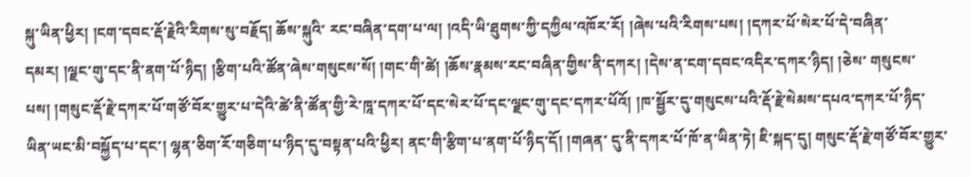སྐུ་ཡིན་ཕྱིར། །ངག་དབང་རྡོ་རྗེའི་རིགས་སུ་བརྗོད། ཆོས་སྐུའི་ རང་བཞིན་དག་པ་ལ། །འདི་ཡི་ཐུགས་ཀྱི་དཀྱིལ་འཁོར་རོ། །ཞེས་པའི་རིགས་པས། །དཀར་པོ་སེར་པོ་དེ་བཞིན་དམར། །ལྗང་གུ་དང་ནི་ནག་པོ་ཉིད། །རྩིག་པའི་ཚོན་ཞེས་གསུངས་སོ། །གང་གི་ཚེ། །ཆོས་རྣམས་རང་བཞིན་གྱིས་ནི་དཀར། །དེས་ན་ངག་དབང་འདིར་དཀར་ཉིད། །ཅེས་ གསུངས་པས། །གསུང་རྡོ་རྗེ་དཀར་པོ་གཙོ་བོར་གྱུར་པ་དེའི་ཚེ་ནི་ཚོན་གྱི་རེ་ཁཱ་དཀར་པོ་དང་སེར་པོ་དང་ལྗང་གུ་དང་དཀར་པོའོ། །ཁ་སྦྱོར་དུ་གསུངས་པའི་རྡོ་རྗེ་སེམས་དཔའ་དཀར་པོ་ཉིད་ཡིན་ཡང་མི་བསྐྱོད་པ་དང་། ལྷན་ཅིག་རོ་གཅིག་པ་ཉིད་དུ་བསྟན་པའི་ཕྱིར། ནང་གི་རྩིག་པ་ནག་པོ་ཉིད་དོ། །གཞན་ དུ་ནི་དཀར་པོ་ཁོ་ན་ཡིན་ཏེ། ཇི་སྐད་དུ། གསུང་རྡོ་རྗེ་གཙོ་བོར་གྱུར་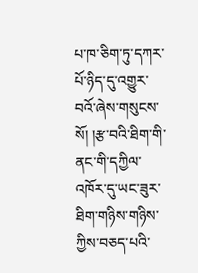པ་ཁ་ཅིག་ཏུ་དཀར་པོ་ཉིད་དུ་འགྱུར་བའོ་ཞེས་གསུངས་སོ། །རྩ་བའི་ཐིག་གི་ནང་གི་དཀྱིལ་འཁོར་དུ་ཡང་ཟུར་ཐིག་གཉིས་གཉིས་ཀྱིས་བཅད་པའི་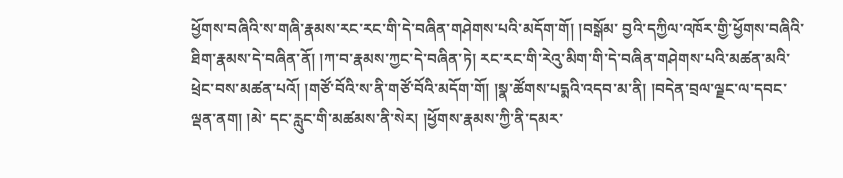ཕྱོགས་བཞིའི་ས་གཞི་རྣམས་རང་རང་གི་དེ་བཞིན་གཤེགས་པའི་མདོག་གོ། །བསྒོམ་ བྱའི་དཀྱིལ་འཁོར་གྱི་ཕྱོགས་བཞིའི་ཐིག་རྣམས་དེ་བཞིན་ནོ། །ཀ་བ་རྣམས་ཀྱང་དེ་བཞིན་ཏེ། རང་རང་གི་རེའུ་མིག་གི་དེ་བཞིན་གཤེགས་པའི་མཚན་མའི་ཕྲེང་བས་མཚན་པའོ། །གཙོ་བོའི་ས་ནི་གཙོ་བོའི་མདོག་གོ། །སྣ་ཚོགས་པདྨའི་འདབ་མ་ནི། །བདེན་བྲལ་ལྗང་ལ་དབང་ལྡན་ནག། །མེ་ དང་རླུང་གི་མཚམས་ནི་སེར། །ཕྱོགས་རྣམས་ཀྱི་ནི་དམར་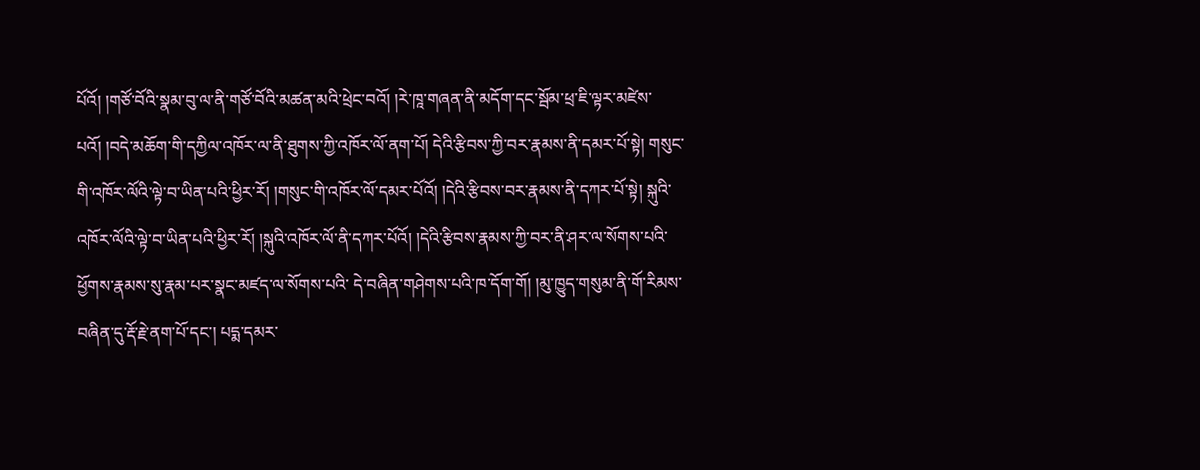པོའོ། །གཙོ་བོའི་སྣམ་བུ་ལ་ནི་གཙོ་བོའི་མཚན་མའི་ཕྲེང་བའོ། །རེ་ཁཱ་གཞན་ནི་མདོག་དང་སྦོམ་ཕྲ་ཇི་ལྟར་མཛེས་པའོ། །བདེ་མཆོག་གི་དཀྱིལ་འཁོར་ལ་ནི་ཐུགས་ཀྱི་འཁོར་ལོ་ནག་པོ། དེའི་རྩིབས་ཀྱི་བར་རྣམས་ནི་དམར་པོ་སྟེ། གསུང་ གི་འཁོར་ལོའི་ལྟེ་བ་ཡིན་པའི་ཕྱིར་རོ། །གསུང་གི་འཁོར་ལོ་དམར་པོའོ། །དེའི་རྩིབས་བར་རྣམས་ནི་དཀར་པོ་སྟེ། སྐུའི་འཁོར་ལོའི་ལྟེ་བ་ཡིན་པའི་ཕྱིར་རོ། །སྐུའི་འཁོར་ལོ་ནི་དཀར་པོའོ། །དེའི་རྩིབས་རྣམས་ཀྱི་བར་ནི་ཤར་ལ་སོགས་པའི་ཕྱོགས་རྣམས་སུ་རྣམ་པར་སྣང་མཛད་ལ་སོགས་པའི་ དེ་བཞིན་གཤེགས་པའི་ཁ་དོག་གོ། །མུ་ཁྱུད་གསུམ་ནི་གོ་རིམས་བཞིན་དུ་རྡོ་རྗེ་ནག་པོ་དང་། པདྨ་དམར་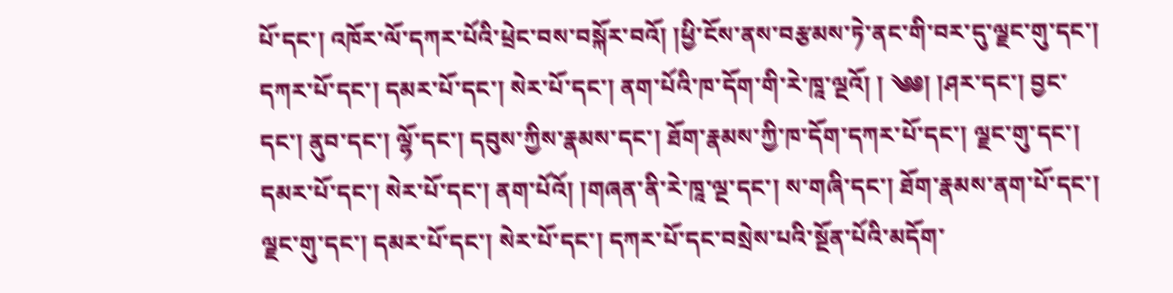པོ་དང་། འཁོར་ལོ་དཀར་པོའི་ཕྲེང་བས་བསྐོར་བའོ། །ཕྱི་ངོས་ནས་བརྩམས་ཏེ་ནང་གི་བར་དུ་ལྗང་གུ་དང་། དཀར་པོ་དང་། དམར་པོ་དང་། སེར་པོ་དང་། ནག་པོའི་ཁ་དོག་གི་རེ་ཁཱ་ལྔའོ། ། ༄༅། །ཤར་དང་། བྱང་དང་། ནུབ་དང་། ལྷོ་དང་། དབུས་ཀྱིས་རྣམས་དང་། ཐོག་རྣམས་ཀྱི་ཁ་དོག་དཀར་པོ་དང་། ལྗང་གུ་དང་། དམར་པོ་དང་། སེར་པོ་དང་། ནག་པོའོ། །གཞན་ནི་རེ་ཁཱ་ལྔ་དང་། ས་གཞི་དང་། ཐོག་རྣམས་ནག་པོ་དང་། ལྗང་གུ་དང་། དམར་པོ་དང་། སེར་པོ་དང་། དཀར་པོ་དང་བསྲེས་པའི་སྔོན་པོའི་མདོག་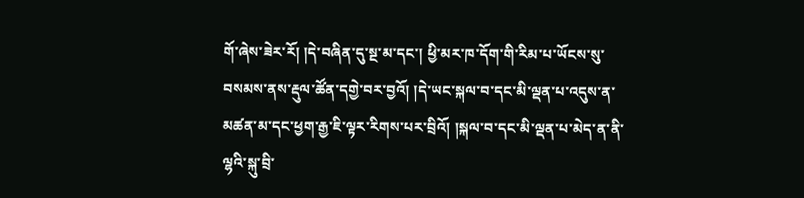གོ་ཞེས་ཟེར་རོ། །དེ་བཞིན་དུ་སྔ་མ་དང་། ཕྱི་མར་ཁ་དོག་གི་རིམ་པ་ཡོངས་སུ་བསམས་ནས་རྡུལ་ཚོན་དགྱེ་བར་བྱའོ། །དེ་ཡང་སྐལ་བ་དང་མི་ལྡན་པ་འདུས་ན་མཚན་མ་དང་ཕྱག་རྒྱ་ཇི་ལྟར་རིགས་པར་བྲིའོ། །སྐལ་བ་དང་མི་ལྡན་པ་མེད་ན་ནི་ལྷའི་སྐུ་བྲི་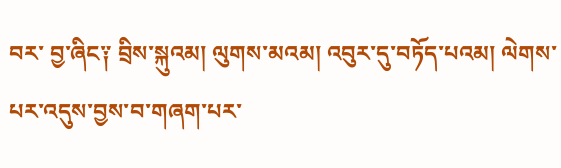བར་ བྱ་ཞིང༑ བྲིས་སྐུའམ། ལུགས་མའམ། འབུར་དུ་བཏོད་པའམ། ལེགས་པར་འདུས་བྱས་བ་གཞག་པར་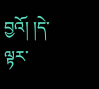བྱའོ། །དེ་ལྟར་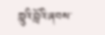ཀླུའི་བློའི་ཞབས་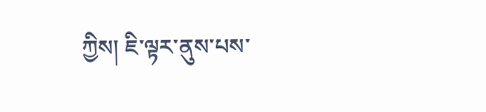ཀྱིས། ཇི་ལྟར་ནུས་པས་